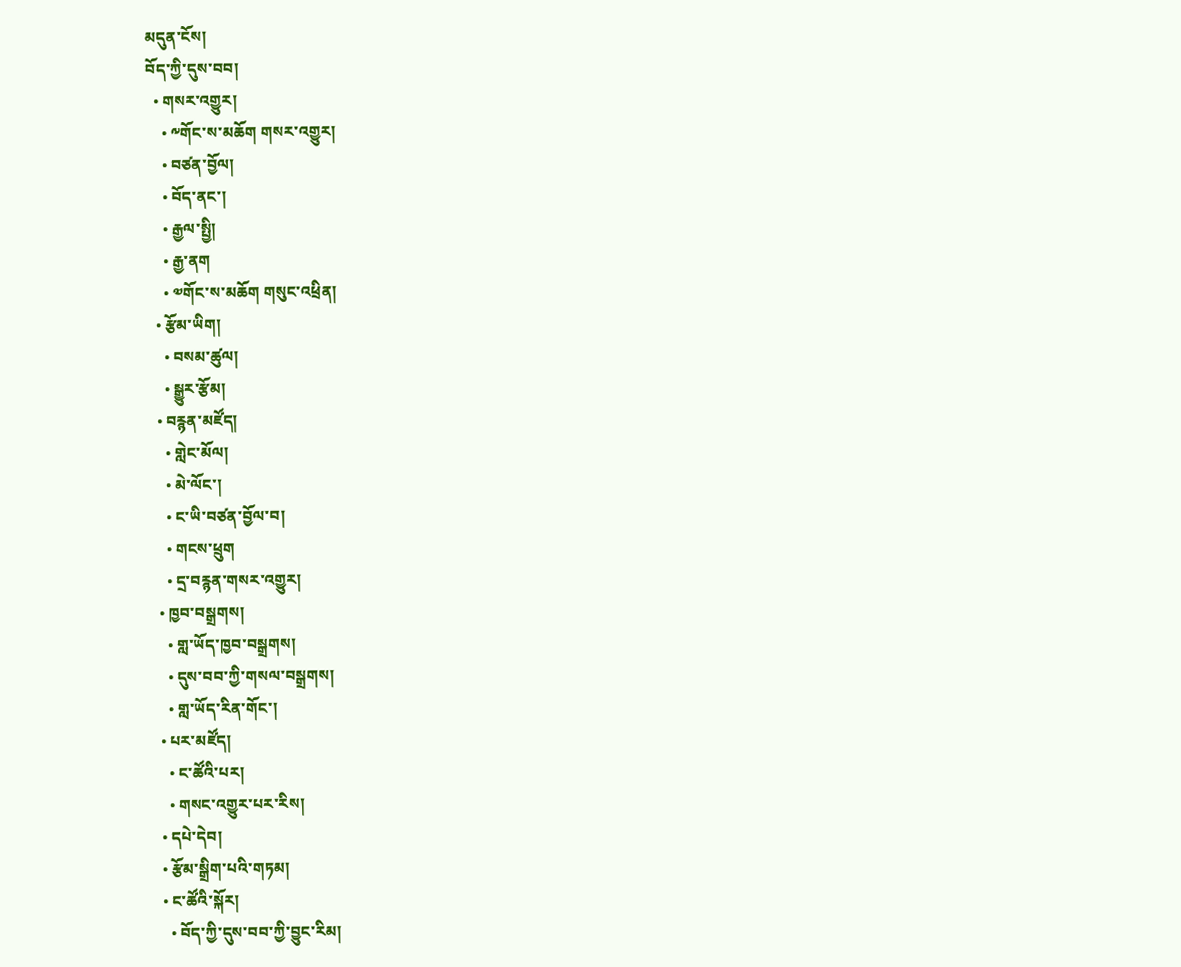མདུན་ངོས།
བོད་ཀྱི་དུས་བབ།
  • གསར་འགྱུར།
    • ༸གོང་ས་མཆོག གསར་འགྱུར།
    • བཙན་བྱོལ།
    • བོད་ནང་།
    • རྒྱལ་སྤྱི།
    • རྒྱ་ནག
    • ༧གོང་ས་མཆོག གསུང་འཕྲིན།
  • རྩོམ་ཡིག།
    • བསམ་ཚུལ།
    • སྒྱུར་རྩོམ།
  • བརྙན་མཛོད།
    • གླེང་མོལ།
    • མེ་ལོང་།
    • ང་ཡི་བཙན་བྱོལ་བ།
    • གངས་ཕྲུག
    • དྲ་བརྙན་གསར་འགྱུར།
  • ཁྱབ་བསྒྲགས།
    • གླ་ཡོད་ཁྱབ་བསྒྲགས།
    • དུས་བབ་ཀྱི་གསལ་བསྒྲགས།
    • གླ་ཡོད་རིན་གོང་།
  • པར་མཛོད།
    • ང་ཚོའི་པར།
    • གསང་འགྱུར་པར་རིས།
  • དཔེ་དེབ།
  • རྩོམ་སྒྲིག་པའི་གཏམ།
  • ང་ཚོའི་སྐོར།
    • བོད་ཀྱི་དུས་བབ་ཀྱི་བྱུང་རིམ།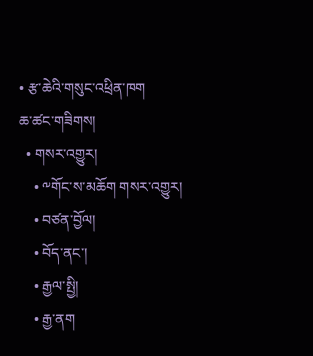• རྩ་ཆེའི་གསུང་འཕྲིན་ཁག
ཆ་ཚང་གཟིགས།
  • གསར་འགྱུར།
    • ༸གོང་ས་མཆོག གསར་འགྱུར།
    • བཙན་བྱོལ།
    • བོད་ནང་།
    • རྒྱལ་སྤྱི།
    • རྒྱ་ནག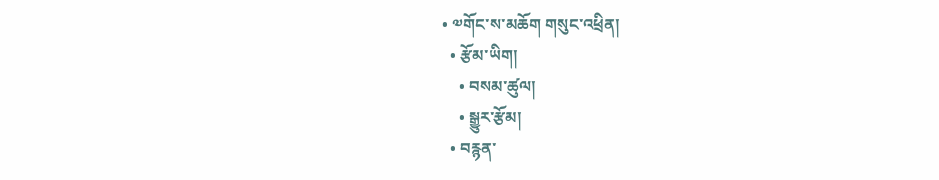• ༧གོང་ས་མཆོག གསུང་འཕྲིན།
  • རྩོམ་ཡིག།
    • བསམ་ཚུལ།
    • སྒྱུར་རྩོམ།
  • བརྙན་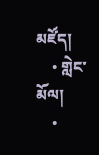མཛོད།
    • གླེང་མོལ།
    •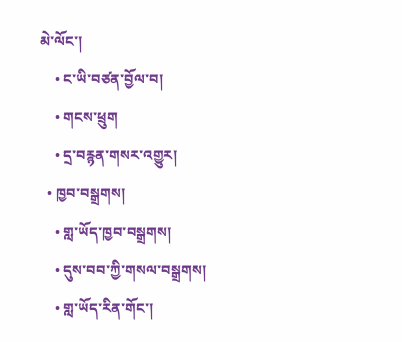མེ་ལོང་།
    • ང་ཡི་བཙན་བྱོལ་བ།
    • གངས་ཕྲུག
    • དྲ་བརྙན་གསར་འགྱུར།
  • ཁྱབ་བསྒྲགས།
    • གླ་ཡོད་ཁྱབ་བསྒྲགས།
    • དུས་བབ་ཀྱི་གསལ་བསྒྲགས།
    • གླ་ཡོད་རིན་གོང་།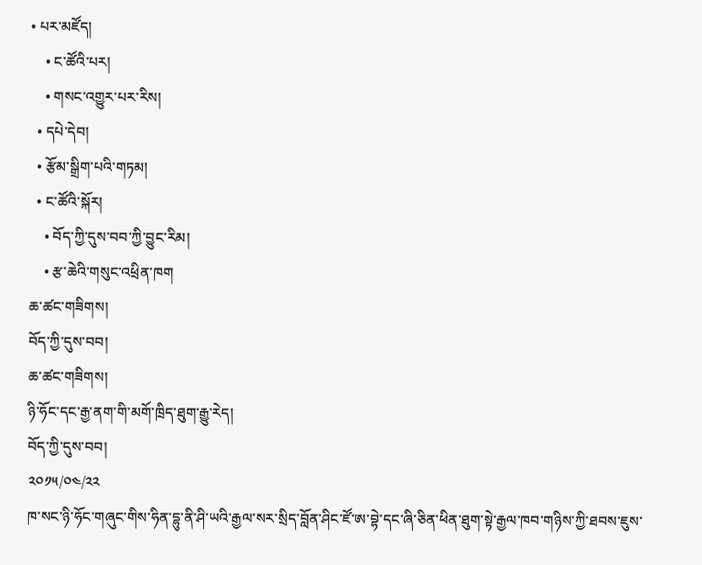• པར་མཛོད།
    • ང་ཚོའི་པར།
    • གསང་འགྱུར་པར་རིས།
  • དཔེ་དེབ།
  • རྩོམ་སྒྲིག་པའི་གཏམ།
  • ང་ཚོའི་སྐོར།
    • བོད་ཀྱི་དུས་བབ་ཀྱི་བྱུང་རིམ།
    • རྩ་ཆེའི་གསུང་འཕྲིན་ཁག
ཆ་ཚང་གཟིགས།
བོད་ཀྱི་དུས་བབ།
ཆ་ཚང་གཟིགས།
ཉི་ཧོང་དང་རྒྱ་ནག་གི་མགོ་ཁྲིད་ཐུག་རྒྱུ་རེད།
བོད་ཀྱི་དུས་བབ།
༢༠༡༥/༠༤/༢༢
ཁ་སང་ཉི་ཧོང་གཞུང་གིས་ཧིན་དྷུ་ནི་ཤི་ཡའི་རྒྱལ་སར་སྲིད་བློན་ཤིང་ཛོ་ཨ་བྷེ་དང་ཞི་ཅིན་ཕིན་ཐུག་སྟེ་རྒྱལ་ཁབ་གཉིས་ཀྱི་ཐབས་ཇུས་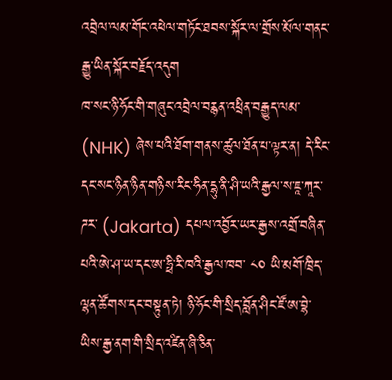འབྲེལ་ལམ་གོང་འཕེལ་གཏོང་ཐབས་སྐོར་ལ་གྲོས་མོལ་གནང་རྒྱུ་ཡིན་སྐོར་བརྗོད་འདུག
ཁ་སང་ཉི་ཧོང་གི་གཞུང་འབྲེལ་བརྙན་འཕྲིན་བརྒྱུད་ལམ་ (NHK) ཞེས་པའི་ཐོག་གནས་ཚུལ་ཐོན་པ་ལྟར་ན། དེ་རིང་དང་སང་ཉིན་ཉིན་གཉིས་རིང་ཧིན་དྷུ་ནི་ཤི་ཡའི་རྒྱལ་ས་ཇཱ་ཀཱར་ཌར་ (Jakarta) དཔལ་འབྱོར་ཡར་རྒྱས་འགྲོ་བཞིན་པའི་ཨེ་ཤ་ཡ་དང་ཨ་ཧྥི་རི་ཁའི་རྒྱལ་ཁབ་ ༨༠ ཡི་མགོ་ཁྲིད་ལྷན་ཚོགས་དང་བསྟུན་ཏེ། ཉི་ཧོང་གི་སྲིད་བློན་ཤིང་ཛོ་ཨ་བྷེ་ཡིས་རྒྱ་ནག་གི་སྲིད་འཛིན་ཞི་ཅིན་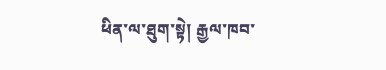ཕིན་ལ་ཐུག་སྟེ། རྒྱལ་ཁབ་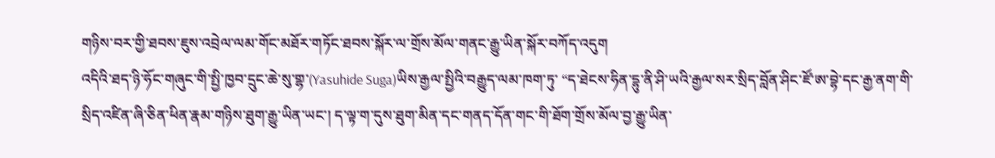གཉིས་བར་གྱི་ཐབས་ཇུས་འབྲེལ་ལམ་གོང་མཐོར་གཏོང་ཐབས་སྐོར་ལ་གྲོས་མོལ་གནང་རྒྱུ་ཡིན་སྐོར་བཀོད་འདུག
འདིའི་ཐད་ཉི་ཧོང་གཞུང་གི་སྤྱི་ཁྱབ་དྲུང་ཆེ་སུ་གྷ་(Yasuhide Suga)ཡིས་རྒྱལ་སྤྱིའི་བརྒྱུད་ལམ་ཁག་ཏུ་ “ད་ཐེངས་ཧིན་དྷུ་ནི་ཤི་ཡའི་རྒྱལ་སར་སྲིད་བློན་ཤིང་ཛོ་ཨ་བྷེ་དང་རྒྱ་ནག་གི་སྲིད་འཛིན་ཞི་ཅིན་ཕིན་རྣམ་གཉིས་ཐུག་རྒྱུ་ཡིན་ཡང་། ད་ལྟ་ག་དུས་ཐུག་མིན་དང་གནད་དོན་གང་གི་ཐོག་གྲོས་མོལ་བྱ་རྒྱུ་ཡིན་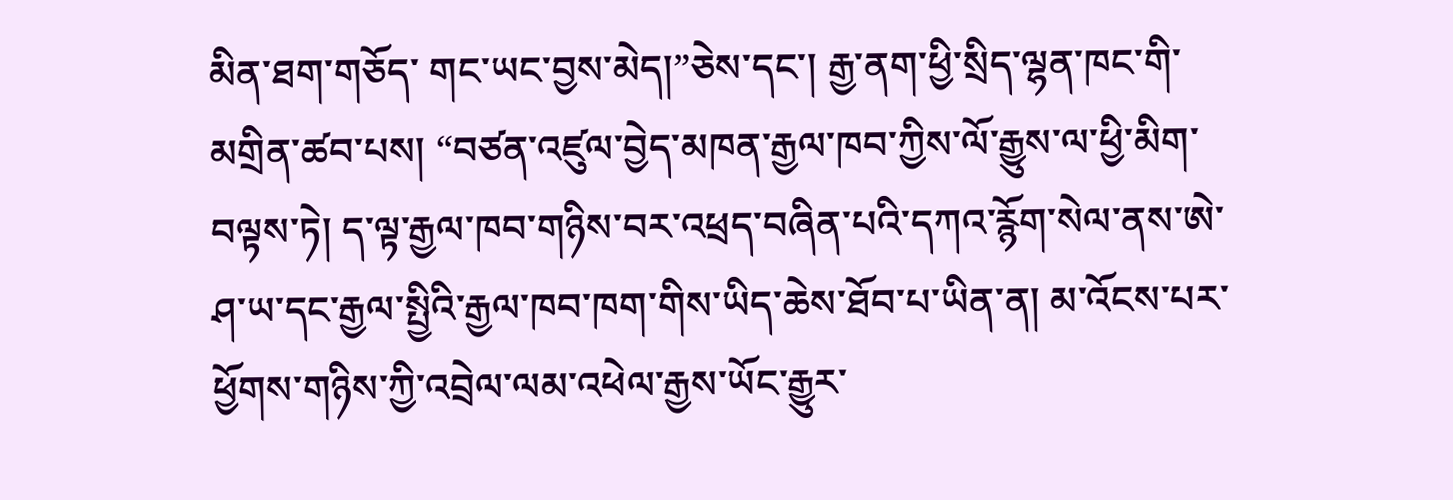མིན་ཐག་གཅོད་ གང་ཡང་བྱས་མེད།”ཅེས་དང་། རྒྱ་ནག་ཕྱི་སྲིད་ལྷན་ཁང་གི་མགྲིན་ཚབ་པས། “བཙན་འཛུལ་བྱེད་མཁན་རྒྱལ་ཁབ་ཀྱིས་ལོ་རྒྱུས་ལ་ཕྱི་མིག་བལྟས་ཏེ། ད་ལྟ་རྒྱལ་ཁབ་གཉིས་བར་འཕྲད་བཞིན་པའི་དཀའ་རྙོག་སེལ་ནས་ཨེ་ཤ་ཡ་དང་རྒྱལ་སྤྱིའི་རྒྱལ་ཁབ་ཁག་གིས་ཡིད་ཆེས་ཐོབ་པ་ཡིན་ན། མ་འོངས་པར་ཕྱོགས་གཉིས་ཀྱི་འབྲེལ་ལམ་འཕེལ་རྒྱས་ཡོང་རྒྱུར་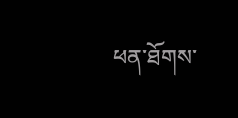ཕན་ཐོགས་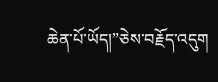ཆེན་པོ་ཡོད།”ཅེས་བརྗོད་འདུག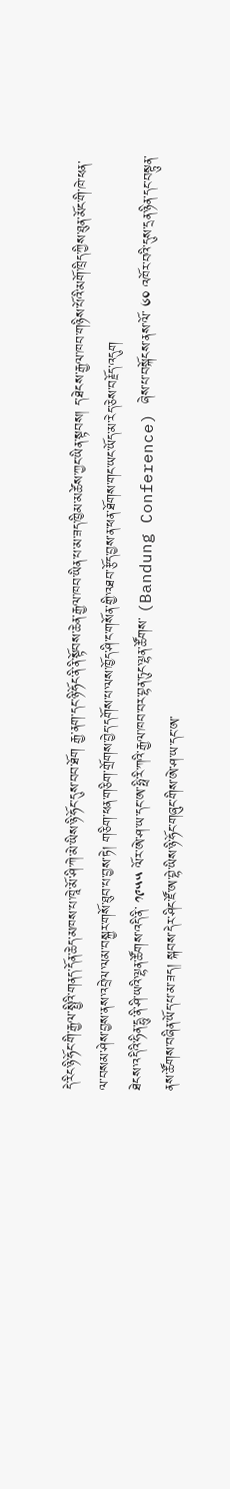དེ་རིང་ཉི་ཧོང་གི་རྒྱལ་སྤྱིའི་གནད་དོན་ཆེད་མཁས་པ་ཁཱེ་མོ་ཤི་ཀེ་མེ་ཡིས་ཉི་ཧོང་དུས་བབ་ཐོག རྒྱ་ནག་དང་ཉི་ཧོང་ནི་ནི་སྟོབས་ཆེན་རྒྱལ་ཁབ་ཡིན་པ་མ་ཟད་ཁྱིམ་མཚེས་ཀྱང་ཡིན་སྟབས། ད་ཐེངས་རྒྱལ་ཁབ་གཉིས་པོའི་མགོ་ཁྲིད་ཀྱིས་ཐུན་མོང་གི་ཁེ་ཕན་ལ་བསམ་ཤེས་བྱས་ནས་འབྲེལ་ལམ་བསྐྱར་གསོ་ཐུབ་པ་བྱས་ཏེ། གཅིག་ཕན་གཅིག་གྲོགས་བྱེད་དགོས་པ་ལས་ཁྱོད་ཤི་ང་གསོན་གྱི་འཐབ་རྩོད་བྱས་ན་ཕན་ཐོགས་གང་ཡང་ཡོད་མ་རེད་ཅེས་བརྗོད་འདུག
ཐེངས་འདིའི་ཧིན་དྷུ་ནི་ཤི་ཡའི་ལྷན་ཚོགས་འདི་ནི་ ༡༩༥༥ ལོར་ཨེ་ཤ་ཡ་དང་ཨ་ཧྥི་རི་ཀའི་རྒྱལ་ཁབ་བར་བྷན་ཏུང་ལྷན་ཚོགས་ (Bandung Conference) ཞེས་པ་བསྐོངས་ནས་ལོ་ ༦༠ འཁོར་བའི་དུས་དྲན་ཉིན་དང་བསྟུན་ནས་ཚོགས་བཞིན་ཡོད་པ་མ་ཟད། སྐབས་དེར་ཤིང་ཛོ་ཨ་བྷེ་ཡིས་ཉི་ཧོང་གཞུང་གིས་ཨེ་ཤ་ཡ་དང་ཨ་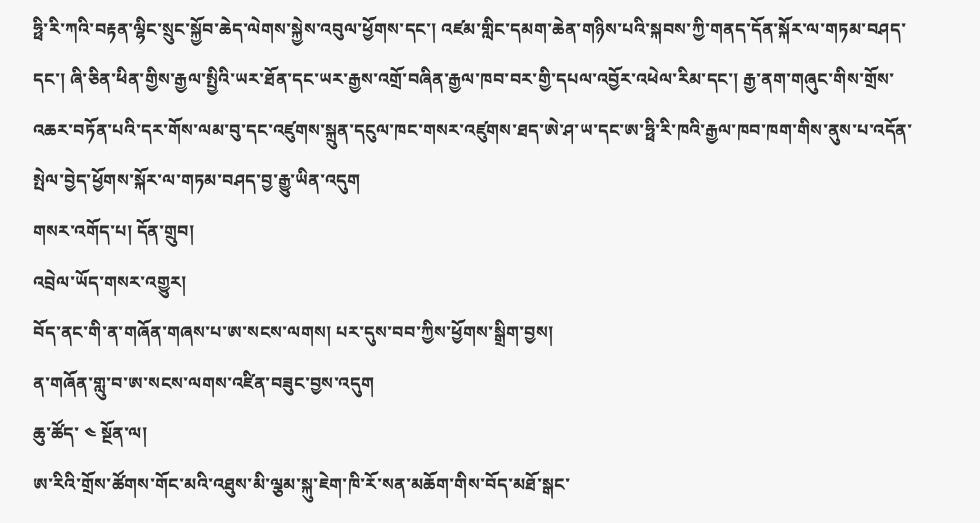ཧྥི་རི་ཀའི་བརྟན་ལྷིང་སྲུང་སྐྱོབ་ཆེད་ལེགས་སྐྱེས་འབུལ་ཕྱོགས་དང་། འཛམ་གླིང་དམག་ཆེན་གཉིས་པའི་སྐབས་ཀྱི་གནད་དོན་སྐོར་ལ་གཏམ་བཤད་དང་། ཞི་ཅིན་ཕིན་གྱིས་རྒྱལ་སྤྱིའི་ཡར་ཐོན་དང་ཡར་རྒྱས་འགྲོ་བཞིན་རྒྱལ་ཁབ་བར་གྱི་དཔལ་འབྱོར་འཕེལ་རིམ་དང་། རྒྱ་ནག་གཞུང་གིས་གྲོས་འཆར་བཏོན་པའི་དར་གོས་ལམ་བུ་དང་འཛུགས་སྐྲུན་དངུལ་ཁང་གསར་འཛུགས་ཐད་ཨེ་ཤ་ཡ་དང་ཨ་ཧྥི་རི་ཁའི་རྒྱལ་ཁབ་ཁག་གིས་ནུས་པ་འདོན་སྤེལ་བྱེད་ཕྱོགས་སྐོར་ལ་གཏམ་བཤད་བྱ་རྒྱུ་ཡིན་འདུག
གསར་འགོད་པ། དོན་གྲུབ།
འབྲེལ་ཡོད་གསར་འགྱུར།
བོད་ནང་གི་ན་གཞོན་གཞས་པ་ཨ་སངས་ལགས། པར་དུས་བབ་ཀྱིས་ཕྱོགས་སྒྲིག་བྱས།
ན་གཞོན་གླུ་བ་ཨ་སངས་ལགས་འཛིན་བཟུང་བྱས་འདུག
ཆུ་ཚོད་ ༤ སྔོན་ལ།
ཨ་རིའི་གྲོས་ཚོགས་གོང་མའི་འཐུས་མི་ལྕམ་སྐུ་ཇེག་ཁི་རོ་སན་མཆོག་གིས་བོད་མཐོ་སྒང་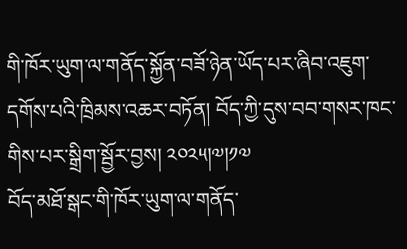གི་ཁོར་ཡུག་ལ་གནོད་སྐྱོན་བཟོ་ཉེན་ཡོད་པར་ཞིབ་འཇུག་དགོས་པའི་ཁྲིམས་འཆར་བཏོན། བོད་ཀྱི་དུས་བབ་གསར་ཁང་གིས་པར་སྒྲིག་སྦྱོར་བྱས། ༢༠༢༥།༧།༡༧
བོད་མཐོ་སྒང་གི་ཁོར་ཡུག་ལ་གནོད་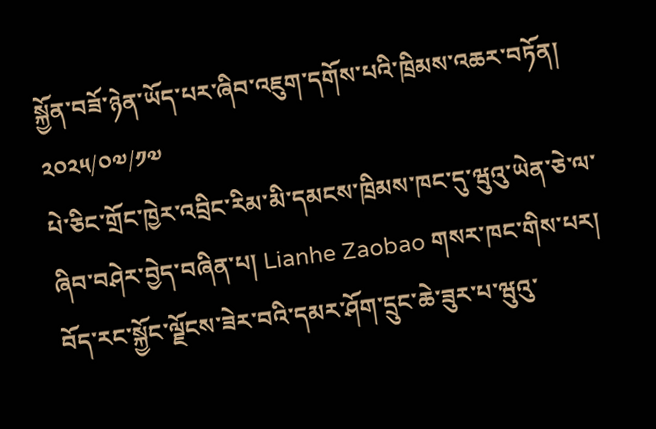སྐྱོན་བཟོ་ཉེན་ཡོད་པར་ཞིབ་འཇུག་དགོས་པའི་ཁྲིམས་འཆར་བཏོན།
༢༠༢༥/༠༧/༡༧
པེ་ཅིང་གྲོང་ཁྱེར་འབྲིང་རིམ་མི་དམངས་ཁྲིམས་ཁང་དུ་ཝུའུ་ཡེན་ཅེ་ལ་ཞིབ་བཤེར་བྱེད་བཞིན་པ། Lianhe Zaobao གསར་ཁང་གིས་པར།
བོད་རང་སྐྱོང་ལྗོངས་ཟེར་བའི་དམར་ཤོག་དྲུང་ཆེ་ཟུར་པ་ཝུའུ་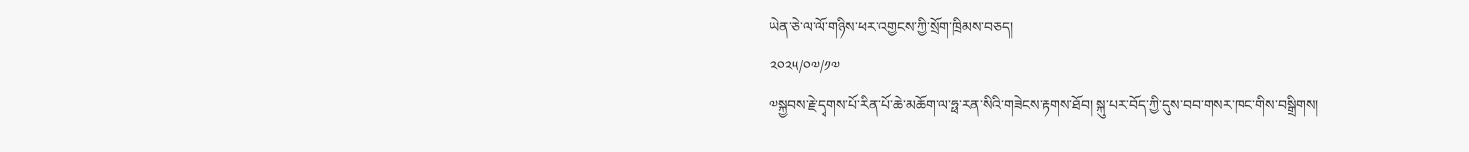ཡེན་ཅེ་ལ་ལོ་གཉིས་ཕར་འགྱངས་ཀྱི་སྲོག་ཁྲིམས་བཅད།
༢༠༢༥/༠༧/༡༧
༧སྐྱབས་རྗེ་དྭགས་པོ་རིན་པོ་ཆེ་མཆོག་ལ་ཧྥ་རན་སིའི་གཟེངས་རྟགས་ཐོབ། སྐུ་པར་བོད་ཀྱི་དུས་བབ་གསར་ཁང་གིས་བསྒྲིགས།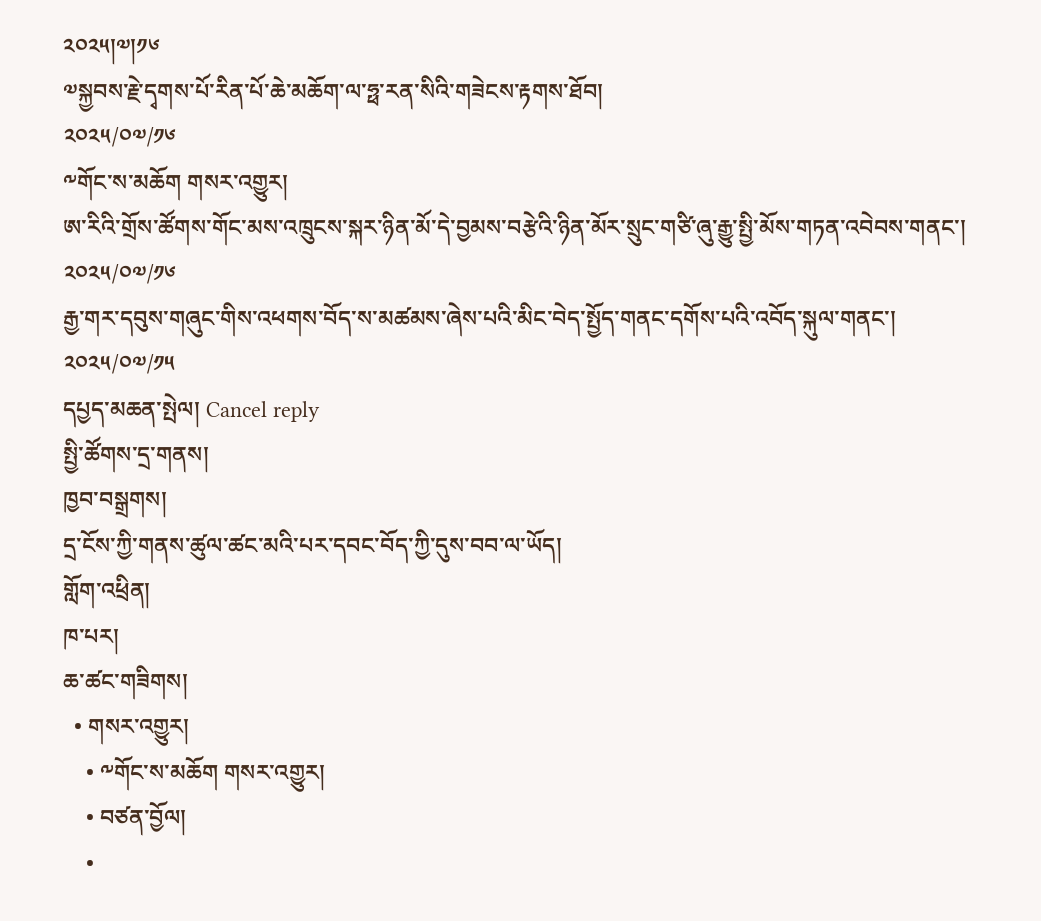༢༠༢༥།༧།༡༦
༧སྐྱབས་རྗེ་དྭགས་པོ་རིན་པོ་ཆེ་མཆོག་ལ་ཧྥ་རན་སིའི་གཟེངས་རྟགས་ཐོབ།
༢༠༢༥/༠༧/༡༦
༸གོང་ས་མཆོག གསར་འགྱུར།
ཨ་རིའི་གྲོས་ཚོགས་གོང་མས་འཁྲུངས་སྐར་ཉིན་མོ་དེ་བྱམས་བརྩེའི་ཉིན་མོར་སྲུང་གཙི་ཞུ་རྒྱུ་སྤྱི་མོས་གཏན་འབེབས་གནང་།
༢༠༢༥/༠༧/༡༦
རྒྱ་གར་དབུས་གཞུང་གིས་འཕགས་བོད་ས་མཚམས་ཞེས་པའི་མིང་བེད་སྤྱོད་གནང་དགོས་པའི་འབོད་སྐུལ་གནང་།
༢༠༢༥/༠༧/༡༥
དཔྱད་མཆན་སྤེལ། Cancel reply
སྤྱི་ཚོགས་དྲ་གནས།
ཁྱབ་བསྒྲགས།
དྲ་ངོས་ཀྱི་གནས་ཚུལ་ཚང་མའི་པར་དབང་བོད་ཀྱི་དུས་བབ་ལ་ཡོད།
གློག་འཕྲིན།
ཁ་པར།
ཆ་ཚང་གཟིགས།
  • གསར་འགྱུར།
    • ༸གོང་ས་མཆོག གསར་འགྱུར།
    • བཙན་བྱོལ།
    •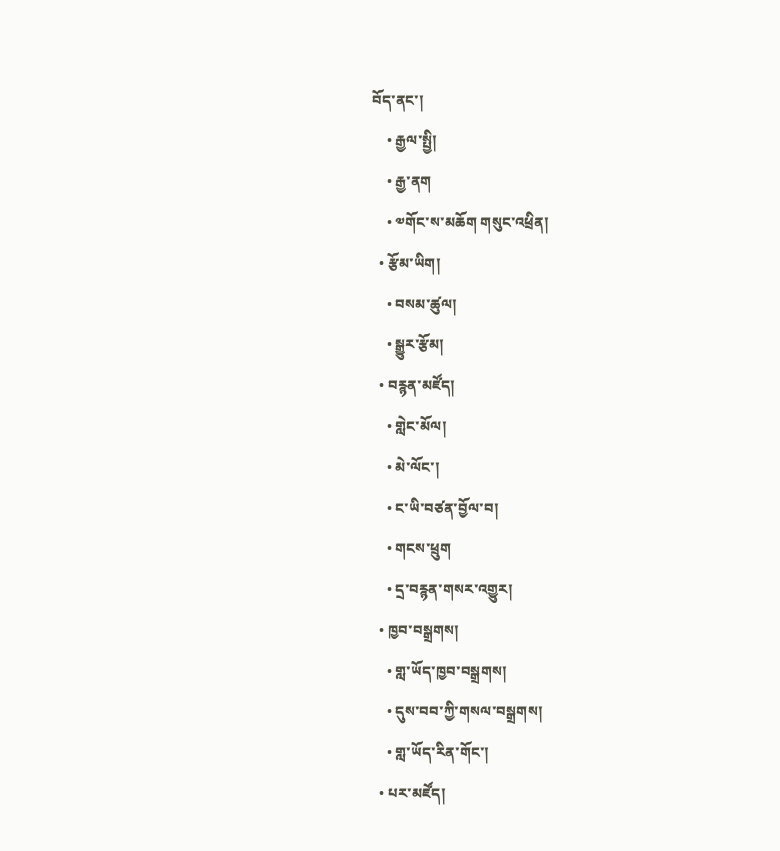བོད་ནང་།
    • རྒྱལ་སྤྱི།
    • རྒྱ་ནག
    • ༧གོང་ས་མཆོག གསུང་འཕྲིན།
  • རྩོམ་ཡིག།
    • བསམ་ཚུལ།
    • སྒྱུར་རྩོམ།
  • བརྙན་མཛོད།
    • གླེང་མོལ།
    • མེ་ལོང་།
    • ང་ཡི་བཙན་བྱོལ་བ།
    • གངས་ཕྲུག
    • དྲ་བརྙན་གསར་འགྱུར།
  • ཁྱབ་བསྒྲགས།
    • གླ་ཡོད་ཁྱབ་བསྒྲགས།
    • དུས་བབ་ཀྱི་གསལ་བསྒྲགས།
    • གླ་ཡོད་རིན་གོང་།
  • པར་མཛོད།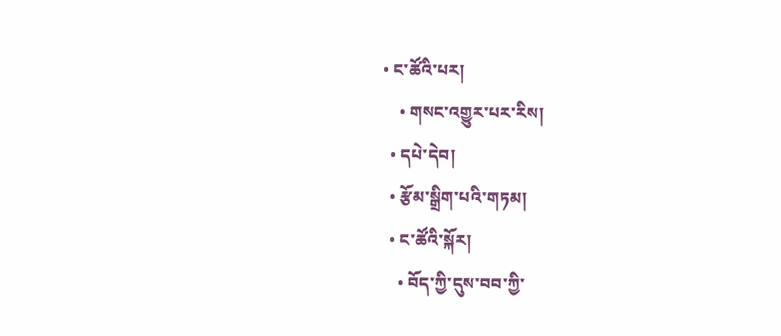• ང་ཚོའི་པར།
    • གསང་འགྱུར་པར་རིས།
  • དཔེ་དེབ།
  • རྩོམ་སྒྲིག་པའི་གཏམ།
  • ང་ཚོའི་སྐོར།
    • བོད་ཀྱི་དུས་བབ་ཀྱི་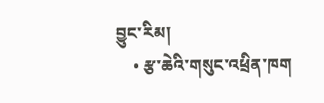བྱུང་རིམ།
    • རྩ་ཆེའི་གསུང་འཕྲིན་ཁག